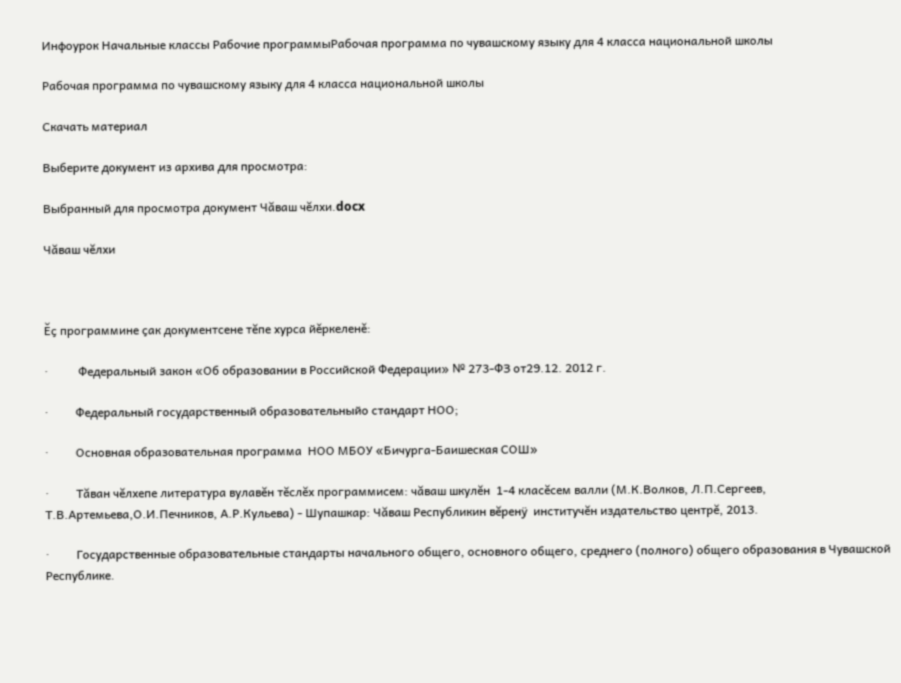Инфоурок Начальные классы Рабочие программыРабочая программа по чувашскому языку для 4 класса национальной школы

Рабочая программа по чувашскому языку для 4 класса национальной школы

Скачать материал

Выберите документ из архива для просмотра:

Выбранный для просмотра документ Чăваш чĕлхи.docx

Чăваш чĕлхи



Ĕҫ программине ҫак документсене тĕпе хурса йěркеленě:

·          Федеральный закон «Об образовании в Российской Федерации» № 273-ФЗ от29.12. 2012 г.

·         Федеральный государственный образовательныйо стандарт НОО;

·         Основная образовательная программа  НОО МБОУ «Бичурга-Баишеская СОШ»

·         Тăван чĕлхепе литература вулавĕн тĕслĕх программисем: чăваш шкулĕн  1-4 класĕсем валли (М.К.Волков, Л.П.Сергеев, Т.В.Артемьева,О.И.Печников, А.Р.Кульева) - Шупашкар: Чăваш Республикин вĕренÿ  институчĕн издательство центрĕ, 2013.

·         Государственные образовательные стандарты начального общего, основного общего, среднего (полного) общего образования в Чувашской Республике.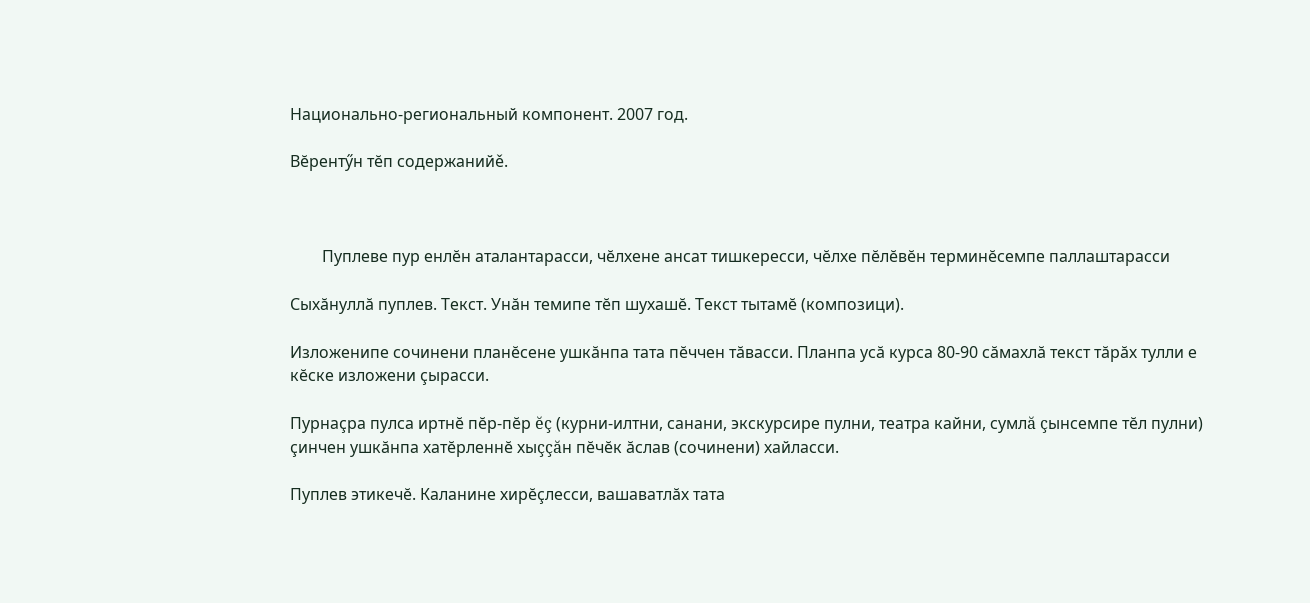Национально-региональный компонент. 2007 год.

Вĕрентӳн тĕп содержанийě.



        Пуплеве пур енлĕн аталантарасси, чĕлхене ансат тишкересси, чĕлхе пĕлĕвĕн терминĕсемпе паллаштарасси

Сыхăнуллă пуплев. Текст. Унăн темипе тĕп шухашĕ. Текст тытамĕ (композици).

Изложенипе сочинени планĕсене ушкăнпа тата пĕччен тăвасси. Планпа усă курса 80-90 сăмахлă текст тăрăх тулли е кĕске изложени çырасси.

Пурнаçра пулса иртнĕ пĕр-пĕр ĕç (курни-илтни, санани, экскурсире пулни, театра кайни, сумлă çынсемпе тĕл пулни) çинчен ушкăнпа хатĕрленнĕ хыççăн пĕчĕк ăслав (сочинени) хайласси.

Пуплев этикечĕ. Каланине хирĕçлесси, вашаватлăх тата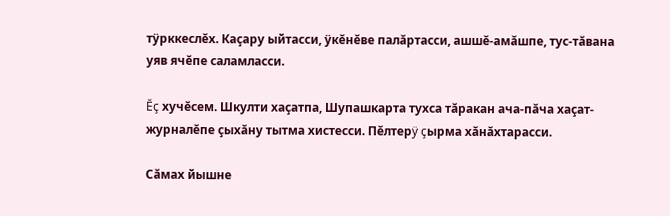тÿрккеслĕх. Каçару ыйтасси, ÿкĕнĕве палăртасси, ашшĕ-амăшпе, тус-тăвана уяв ячĕпе саламласси.

Ĕç хучĕсем. Шкулти хаçатпа, Шупашкарта тухса тăракан ача-пăча хаçат-журналĕпе çыхăну тытма хистесси. Пĕлтерÿ çырма хăнăхтарасси.

Сăмах йышне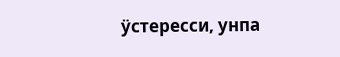ÿстересси, унпа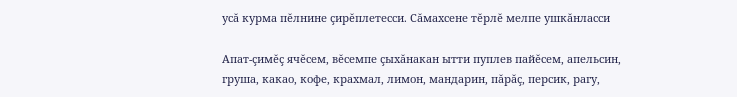усă курма пĕлнине çирĕплетесси. Сăмахсене тĕрлĕ мелпе ушкăнласси

Апат-çимĕç ячĕсем, вĕсемпе çыхăнакан ытти пуплев пайĕсем, апельсин, груша, какао, кофе, крахмал, лимон, мандарин, пăрăç, персик, рагу,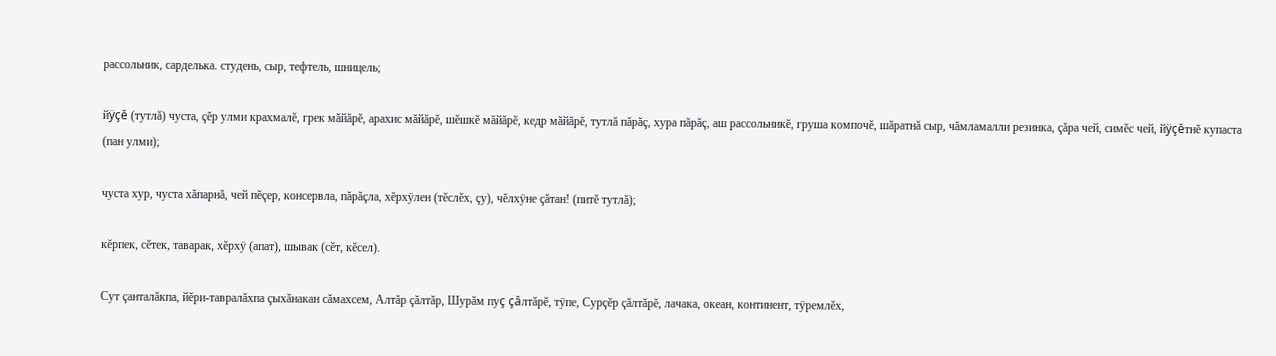рассольник, сарделька. студень, сыр, тефтель, шницель;

йÿçĕ (тутлă) чуста, çĕр улми крахмалĕ, грек мăйăрĕ, арахис мăйăрĕ, шĕшкĕ мăйăрĕ, кедр мăйăрĕ, тутлă пăрăç, хура пăрăç, аш рассольникĕ, груша компочĕ, шăратнă сыр, чăмламалли резинка, çăра чей, симĕс чей, йÿçĕтнĕ купаста (пан улми);

чуста хур, чуста хăпарнă, чей пĕçер, консервла, пăрăçла, хĕрхÿлен (тĕслĕх, çу), чĕлхÿне çăтан! (питĕ тутлă);

кĕрпек, сĕтек, таварак, хĕрхÿ (апат), шывак (сĕт, кĕсел).

Сут çанталăкпа, йĕри-тавралăхпа çыхăнакан сăмахсем, Алтăр çăлтăр, Шурăм пуç çăлтăрĕ, тÿпе, Сурçĕр çăлтăрĕ, лачака, океан, континент, тÿремлĕх,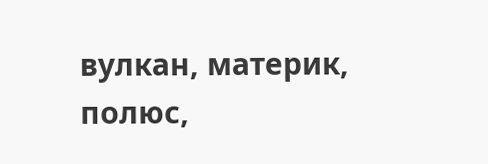вулкан, материк, полюс,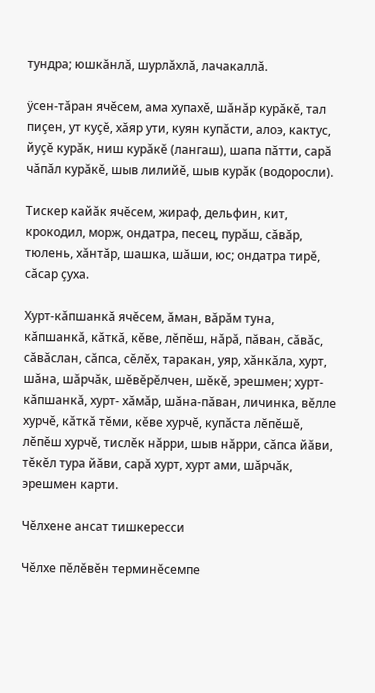тундра; юшкăнлă, шурлăхлă, лачакаллă.

ÿсен-тăран ячĕсем, ама хупахĕ, шăнăр курăкĕ, тал пиçен, ут куçĕ, хăяр ути, куян купăсти, алоэ, кактус, йуçĕ курăк, ниш курăкĕ (лангаш), шапа пăтти, сарă чăпăл курăкĕ, шыв лилийĕ, шыв курăк (водоросли).

Тискер кайăк ячĕсем, жираф, дельфин, кит, крокодил, морж, ондатра, песец, пурăш, сăвăр, тюлень, хăнтăр, шашка, шăши, юс; ондатра тирĕ, сăсар çуха.

Хурт-кăпшанкă ячĕсем, ăман, вăрăм туна, кăпшанкă, кăткă, кĕве, лĕпĕш, нăрă, пăван, сăвăс, сăвăслан, сăпса, сĕлĕх, таракан, уяр, хăнкăла, хурт, шăна, шăрчăк, шĕвĕрĕлчен, шĕкĕ, эрешмен; хурт-кăпшанкă, хурт- хăмăр, шăна-пăван, личинка, вĕлле хурчĕ, кăткă тĕми, кĕве хурчĕ, купăста лĕпĕшĕ, лĕпĕш хурчĕ, тислĕк нăрри, шыв нăрри, сăпса йăви, тĕкĕл тура йăви, сарă хурт, хурт ами, шăрчăк, эрешмен карти.

Чĕлхене ансат тишкересси

Чĕлхе пĕлĕвĕн терминĕсемпе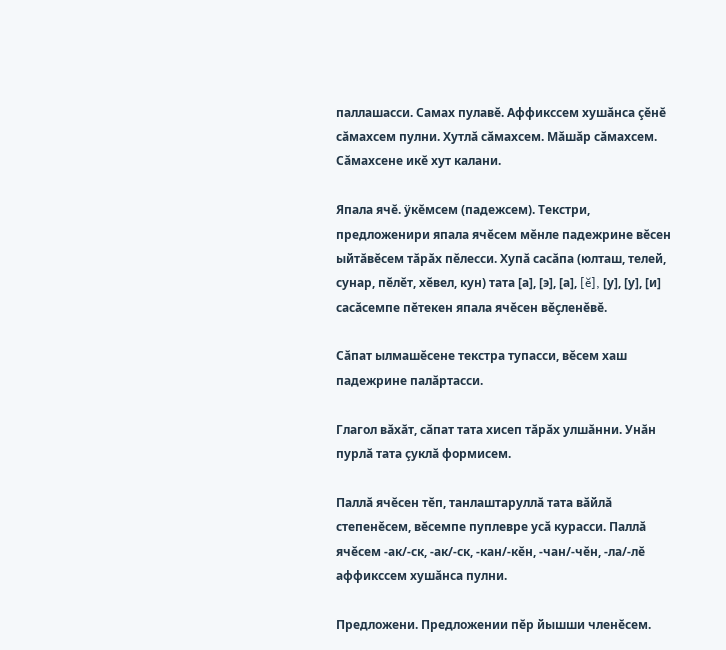паллашасси. Самах пулавĕ. Аффикссем хушăнса çĕнĕ сăмахсем пулни. Хутлă сăмахсем. Мăшăр сăмахсем. Сăмахсене икĕ хут калани.

Япала ячĕ. ÿкĕмсем (падежсем). Текстри, предложенири япала ячĕсем мĕнле падежрине вĕсен ыйтăвĕсем тăрăх пĕлесси. Хупă сасăпа (юлташ, телей, сунар, пĕлĕт, хĕвел, кун) тата [а], [э], [а], [ĕ], [у], [у], [и] сасăсемпе пĕтекен япала ячĕсен вĕçленĕвĕ.

Сăпат ылмашĕсене текстра тупасси, вĕсем хаш падежрине палăртасси.

Глагол вăхăт, сăпат тата хисеп тăрăх улшăнни. Унăн пурлă тата çуклă формисем.

Паллă ячĕсен тĕп, танлаштаруллă тата вăйлă степенĕсем, вĕсемпе пуплевре усă курасси. Паллă ячĕсем -ак/-ск, -ак/-ск, -кан/-кĕн, -чан/-чĕн, -ла/-лĕ аффикссем хушăнса пулни.

Предложени. Предложении пĕр йышши членĕсем.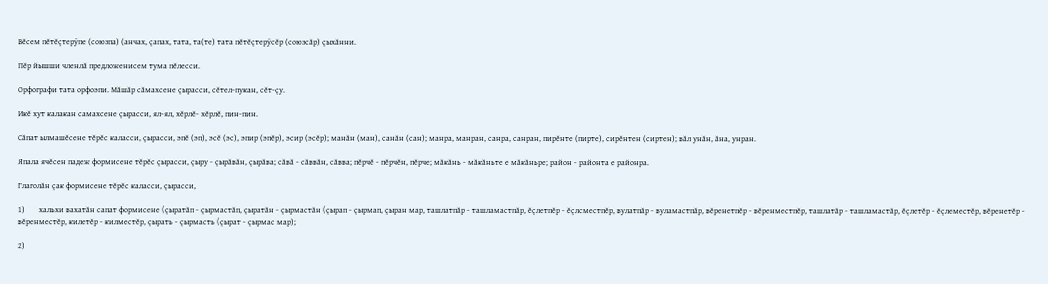Вĕсем пĕтĕçтерÿпе (союзпа) (анчах, çапах, тата, та(те) тата пĕтĕçтерÿсĕр (союзсăр) çыхăнни.

Пĕр йышши членлă предложенисем тума пĕлесси.

Орфографи тата орфоэпи. Мăшăр сăмахсене çырасси, сĕтел-пукан, сĕт-çу.

Икĕ хут калакан самахсене çырасси, ял-ял, хĕрлĕ- хĕрлĕ, пин-пин.

Сăпат ылмашĕсене тĕрĕс каласси, çырасси, эпĕ (эп), эсĕ (эс), эпир (эпĕр), эсир (эсĕр); манăн (ман), санăн (сан); манра, манран, санра, санран, пирĕнте (пирте), сирĕнтен (сиртен); вăл унăн, ăна, унран.

Япала ячĕсен падеж формисене тĕрĕс çырасси, çыру - çырăвăн, çырăва; сăвă - сăввăн, сăвва; пĕрчĕ - пĕрчĕн, пĕрче; мăкăнь - мăкăньте е мăкăньре; район - районта е районра.

Глаголăн çак формисене тĕрĕс каласси, çырасси,

1)       хальхи вахатăн сапат формисене (çыратăп - çырмастăп, çыратăн - çырмастăн (çырап - çырмап, çыран мар, ташлатпăр - ташламастпăр, ĕçлетпĕр - ĕçлсместпĕр, вулатпăр - вуламастпăр, вĕренетпĕр - вĕренместпĕр, ташлатăр - ташламастăр, ĕçлетĕр - ĕçлеместĕр, вĕренетĕр - вĕренместĕр, килетĕр - килместĕр, çырать - çырмасть (çырат - çырмас мар);

2)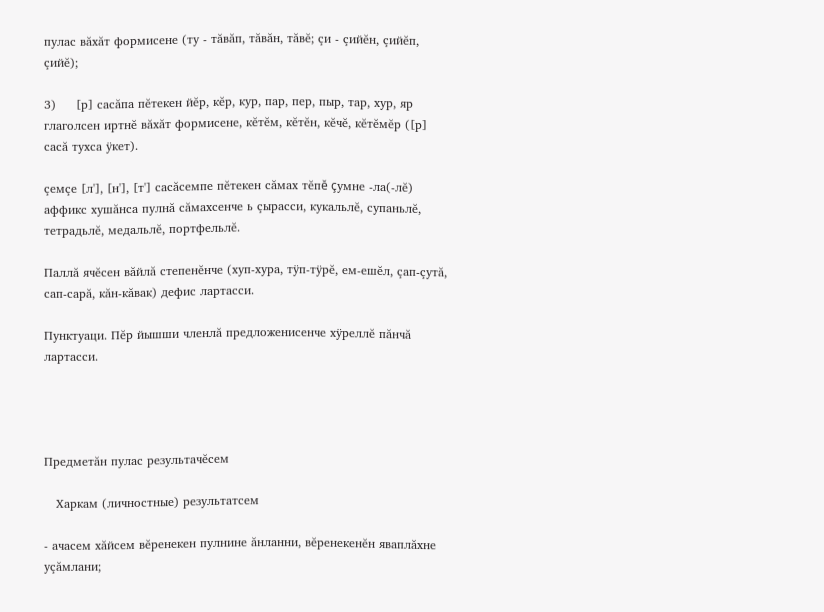пулас вăхăт формисене (ту - тăвăп, тăвăн, тăвĕ; çи - çийĕн, çийĕп, çийĕ);

3)     [р] сасăпа пĕтекен йĕр, кĕр, кур, пар, пер, пыр, тар, хур, яр глаголсен иртнĕ вăхăт формисене, кĕтĕм, кĕтĕн, кĕчĕ, кĕтĕмĕр ([р] сасă тухса ÿкет).

çемçе [л'], [н'], [т'] сасăсемпе пĕтекен сăмах тĕпĕ çумне -ла(-лĕ) аффикс хушăнса пулнă сăмахсенче ь çырасси, кукальлĕ, супаньлĕ, тетрадьлĕ, медальлĕ, портфельлĕ.

Паллă ячĕсен вăйлă степенĕнче (хуп-хура, тÿп-тÿрĕ, ем-ешĕл, çап-çутă, сап-сарă, кăн-кăвак) дефис лартасси.

Пунктуаци. Пĕр йышши членлă предложенисенче хÿреллĕ пăнчă лартасси.




Предметăн пулас результачĕсем

   Харкам (личностные) результатсем

- ачасем хăйсем вĕренекен пулнине ăнланни, вĕренекенĕн яваплăхне уçăмлани;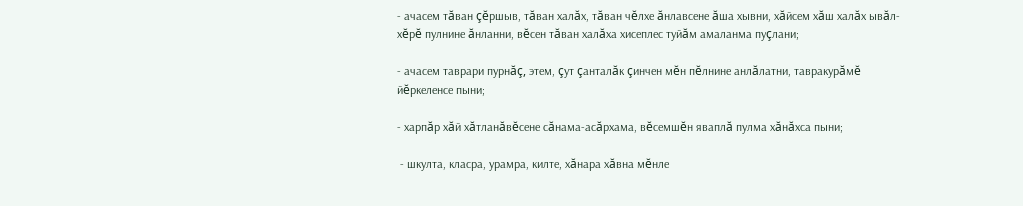- ачасем тăван çĕршыв, тăван халăх, тăван чĕлхе ăнлавсене ăша хывни, хăйсем хăш халăх ывăл-хĕрĕ пулнине ăнланни, вĕсен тăван халăха хисеплес туйăм амаланма пуçлани;

- ачасем таврари пурнăç, этем, çут çанталăк çинчен мĕн пĕлнине анлăлатни, тавракурăмĕ йĕркеленсе пыни;

- харпăр хăй хăтланăвĕсене сăнама-асăрхама, вĕсемшĕн яваплă пулма хăнăхса пыни;

 - шкулта, класра, урамра, килте, хăнара хăвна мĕнле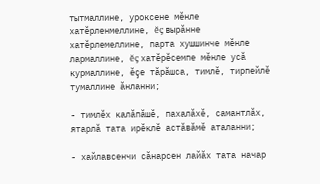тытмаллине, уроксене мĕнле хатĕрленмеллине, ĕç вырăнне хатĕрлемеллине, парта хушшинче мĕнле лармаллине, ĕç хатĕрĕсемпе мĕнле усă курмаллине, ĕçе тăрăшса, тимлĕ, тирпейлĕ тумаллине ăнланни;

- тимлĕх калăпăшĕ, пахалăхĕ, самантлăх, ятарлă тата ирĕклĕ астăвăмĕ аталанни;

- хайлавсенчи сăнарсен лайăх тата начар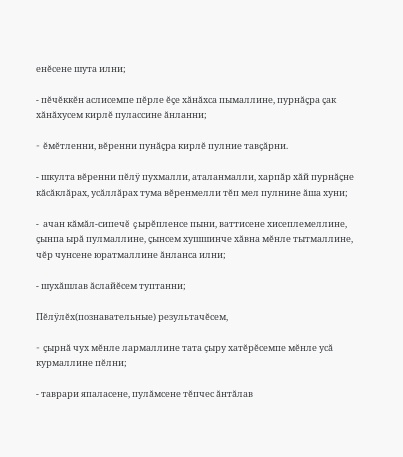енĕсене шута илни;

- пĕчĕккĕн аслисемпе пĕрле ĕçе хăнăхса пымаллине, пурнăçра çак хăнăхусем кирлĕ пулассине ăнланни;

- ĕмĕтленни, вĕренни пунăçра кирлĕ пулние тавçăрни.

- шкулта вĕренни пĕлÿ пухмалли, аталанмалли, харпăр хăй пурнăçне кăсăклăрах, усăллăрах тума вĕренмелли тĕп мел пулнине ăша хуни;

-  ачан кăмăл-сипечĕ çырĕпленсе пыни, ваттисене хисеплемеллине, çынпа ырă пулмаллине, çынсем хушшинче хăвна мĕнле тытмаллине, чĕр чунсене юратмаллине ăнланса илни;

- шухăшлав ăслайĕсем туптанни;

Пĕлÿлĕх(познавательные) результачĕсем,

- çырнă чух мĕнле лармаллине тата çыру хатĕрĕсемпе мĕнле усă курмаллине пĕлни;

- таврари япаласене, пулăмсене тĕпчес ăнтăлав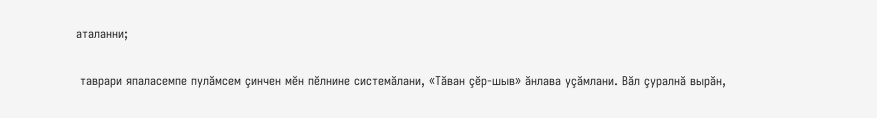аталанни;

 таврари япаласемпе пулăмсем çинчен мĕн пĕлнине системăлани, «Тăван çĕр-шыв» ăнлава уçăмлани. Вăл çуралнă вырăн,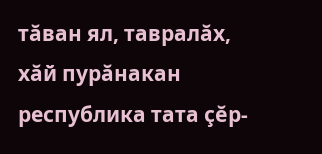тăван ял, тавралăх, хăй пурăнакан  республика тата çĕр-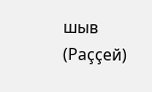шыв (Раççей)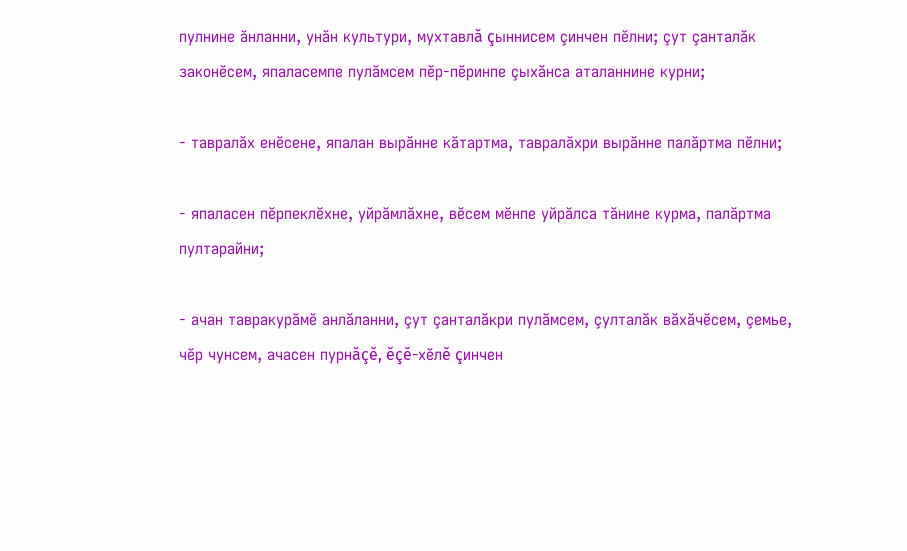пулнине ăнланни, унăн культури, мухтавлă çыннисем çинчен пĕлни; çут çанталăк законĕсем, япаласемпе пулăмсем пĕр-пĕринпе çыхăнса аталаннине курни;

- тавралăх енĕсене, япалан вырăнне кăтартма, тавралăхри вырăнне палăртма пĕлни;

- япаласен пĕрпеклĕхне, уйрăмлăхне, вĕсем мĕнпе уйрăлса тăнине курма, палăртма пултарайни;

- ачан тавракурăмĕ анлăланни, çут çанталăкри пулăмсем, çулталăк вăхăчĕсем, çемье, чĕр чунсем, ачасен пурнăçĕ, ĕçĕ-хĕлĕ çинчен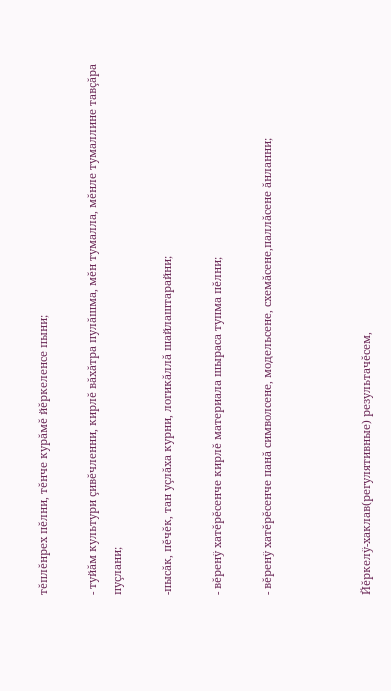тĕплĕнрех пĕлни, тĕнче курăмĕ йĕркеленсе пыни;

- туйăм культури çивĕчленни, кирлĕ вăхăтра пулăшма, мĕн тумалла, мĕнле тумаллине тавçăра пуçлани;

-пысăк, пĕчĕк, тан уçлăха курни, логикăллă шайлаштарайни;

- вĕренÿ хатĕрĕсенче кирлĕ материала шыраса тупма пĕлни;

- вĕренÿ хатĕрĕсенче панă символсене, модельсене, схемăсене,паллăсене ăнланни;



Йĕркелÿ-хаклав(регулятивные) результачĕсем,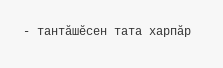- тантăшĕсен тата харпăр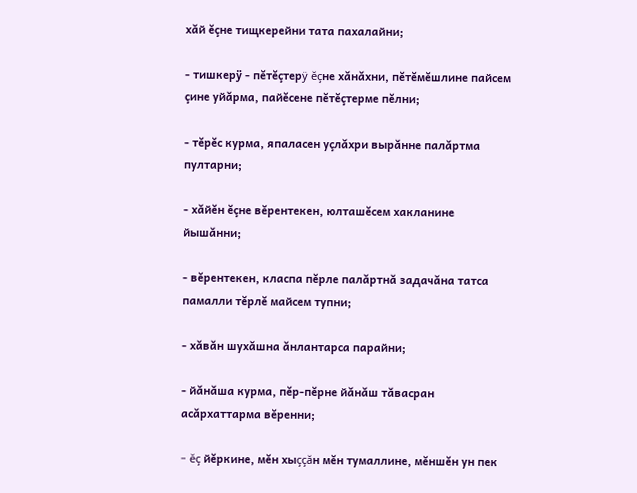хăй ĕçне тищкерейни тата пахалайни;

- тишкерÿ - пĕтĕçтерÿ ĕçне хăнăхни, пĕтĕмĕшлине пайсем çине уйăрма, пайĕсене пĕтĕçтерме пĕлни;

- тĕрĕс курма, япаласен уçлăхри вырăнне палăртма пултарни;

- хăйĕн ĕçне вĕрентекен, юлташĕсем хакланине йышăнни;

- вĕрентекен, класпа пĕрле палăртнă задачăна татса памалли тĕрлĕ майсем тупни;

- хăвăн шухăшна ăнлантарса парайни;

- йăнăша курма, пĕр-пĕрне йăнăш тăвасран асăрхаттарма вĕренни;

- ĕç йĕркине, мĕн хыççăн мĕн тумаллине, мĕншĕн ун пек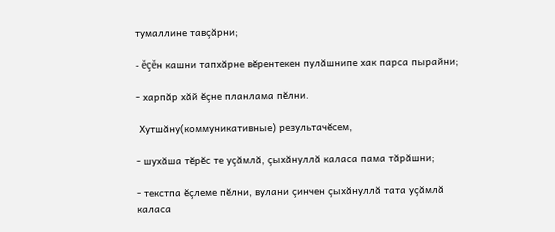тумаллине тавçăрни;

- ĕçĕн кашни тапхăрне вĕрентекен пулăшнипе хак парса пырайни;

- харпăр хăй ĕçне планлама пĕлни.

 Хутшăну(коммуникативные) результачĕсем,

- шухăша тĕрĕс те уçăмлă, çыхăнуллă каласа пама тăрăшни;

- текстпа ĕçлеме пĕлни, вулани çинчен çыхăнуллă тата уçăмлă каласа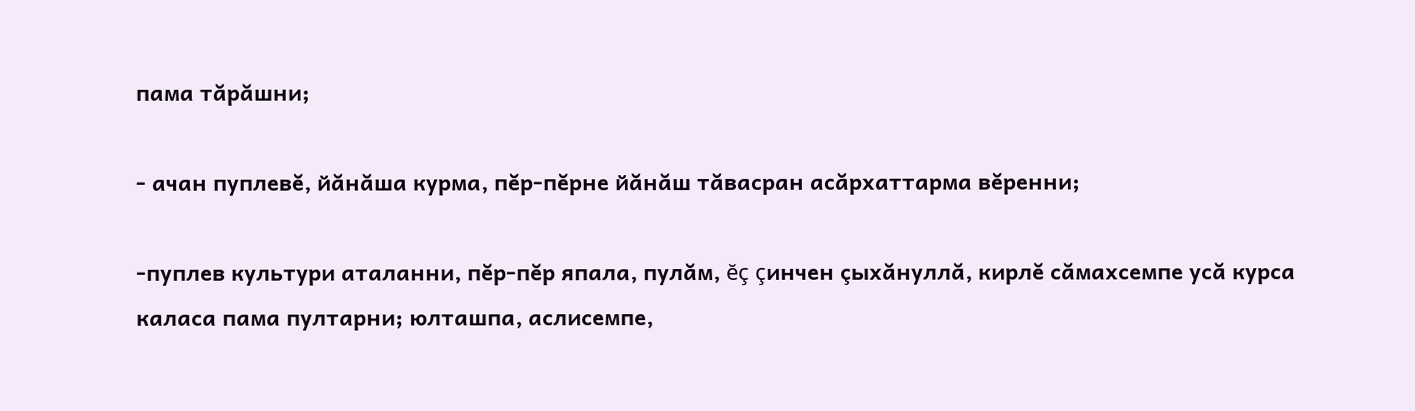пама тăрăшни;

- ачан пуплевĕ, йăнăша курма, пĕр-пĕрне йăнăш тăвасран асăрхаттарма вĕренни;

-пуплев культури аталанни, пĕр-пĕр япала, пулăм, ĕç çинчен çыхăнуллă, кирлĕ сăмахсемпе усă курса каласа пама пултарни; юлташпа, аслисемпе,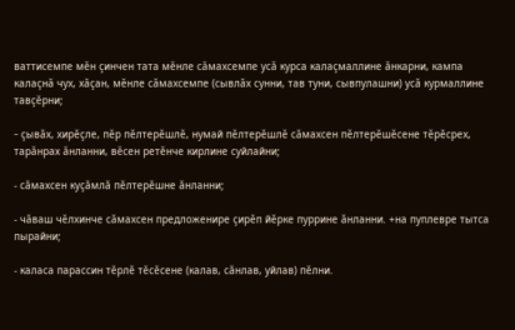ваттисемпе мĕн çинчен тата мĕнле сăмахсемпе усă курса калаçмаллине ăнкарни, кампа калаçнă чух, хăçан, мĕнле сăмахсемпе (сывлăх сунни, тав туни, сывпулашни) усă курмаллине тавçĕрни;

- çывăх, хирĕçле, пĕр пĕлтерĕшлĕ, нумай пĕлтерĕшлĕ сăмахсен пĕлтерĕшĕсене тĕрĕсрех, тарăнрах ăнланни, вĕсен ретĕнче кирлине суйлайни;

- сăмахсен куçăмлă пĕлтерĕшне ăнланни;

- чăваш чĕлхинче сăмахсен предложенире çирĕп йĕрке пуррине ăнланни. +на пуплевре тытса пырайни;

- каласа парассин тĕрлĕ тĕсĕсене (калав, сăнлав, уйлав) пĕлни.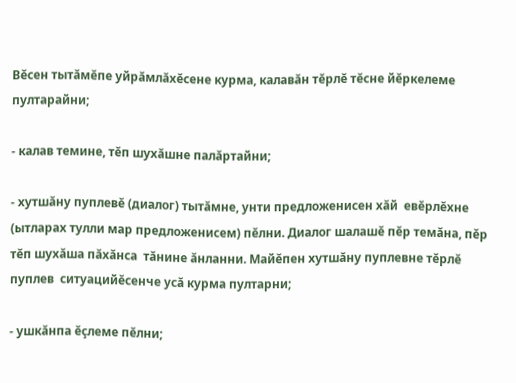Вĕсен тытăмĕпе уйрăмлăхĕсене курма, калавăн тĕрлĕ тĕсне йĕркелеме пултарайни;

- калав темине, тĕп шухăшне палăртайни;

- хутшăну пуплевĕ (диалог) тытăмне, унти предложенисен хăй  евĕрлĕхне (ытларах тулли мар предложенисем) пĕлни. Диалог шалашĕ пĕр темăна, пĕр тĕп шухăша пăхăнса  тăнине ăнланни. Майĕпен хутшăну пуплевне тĕрлĕ пуплев  ситуацийĕсенче усă курма пултарни;

- ушкăнпа ĕçлеме пĕлни;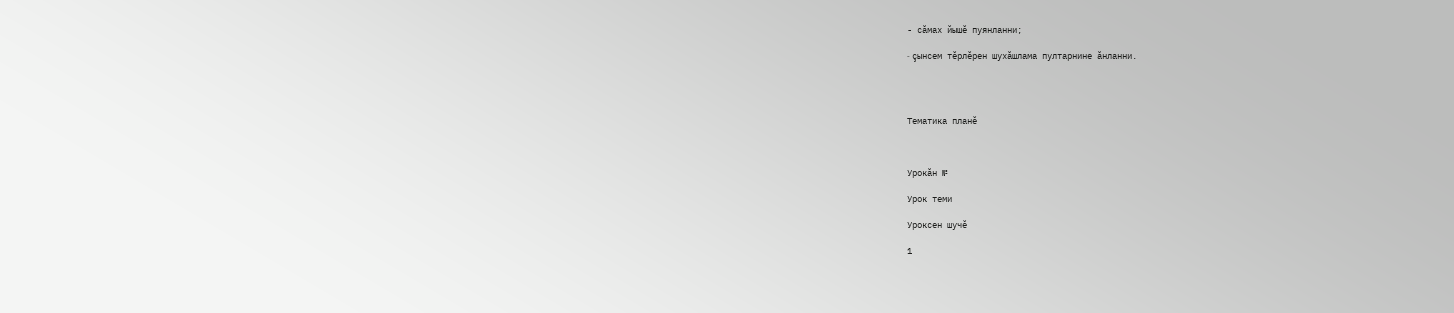- сăмах йышĕ пуянланни;

- çынсем тĕрлĕрен шухăшлама пултарнине ăнланни.




Тематика планĕ



Урокăн №

Урок теми

Уроксен шучĕ

1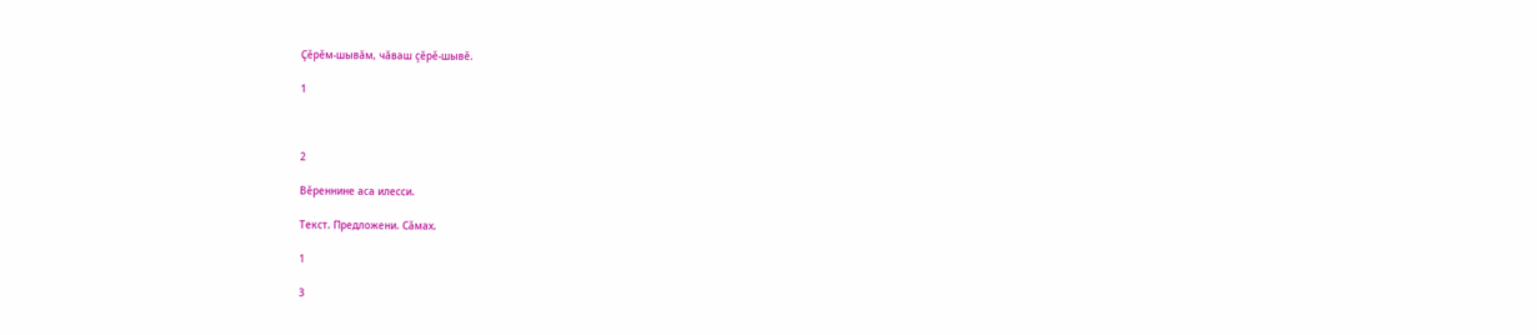Ҫĕрĕм-шывăм, чăваш çĕрĕ-шывĕ.

1



2

Вĕреннине аса илесси.

Текст. Предложени. Сăмах.

1

3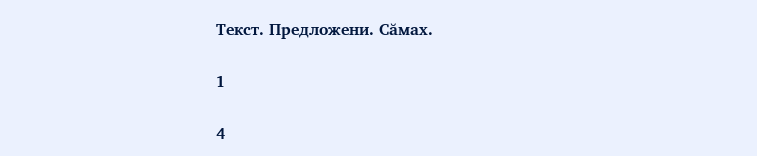Текст. Предложени. Сăмах.

1

4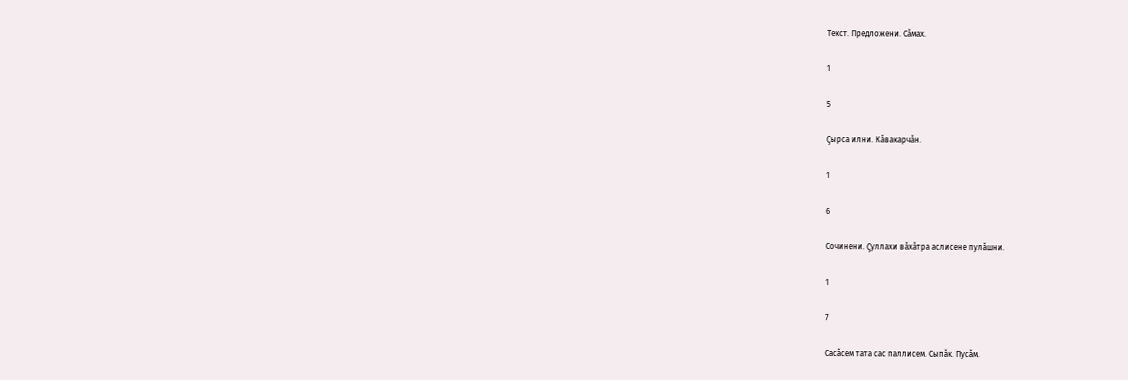Текст. Предложени. Сăмах.

1

5

Ҫырса илни. Кăвакарчăн.

1

6

Сочинени. Ҫуллахи вăхăтра аслисене пулăшни.

1

7

Сасăсем тата сас паллисем. Сыпăк. Пусăм.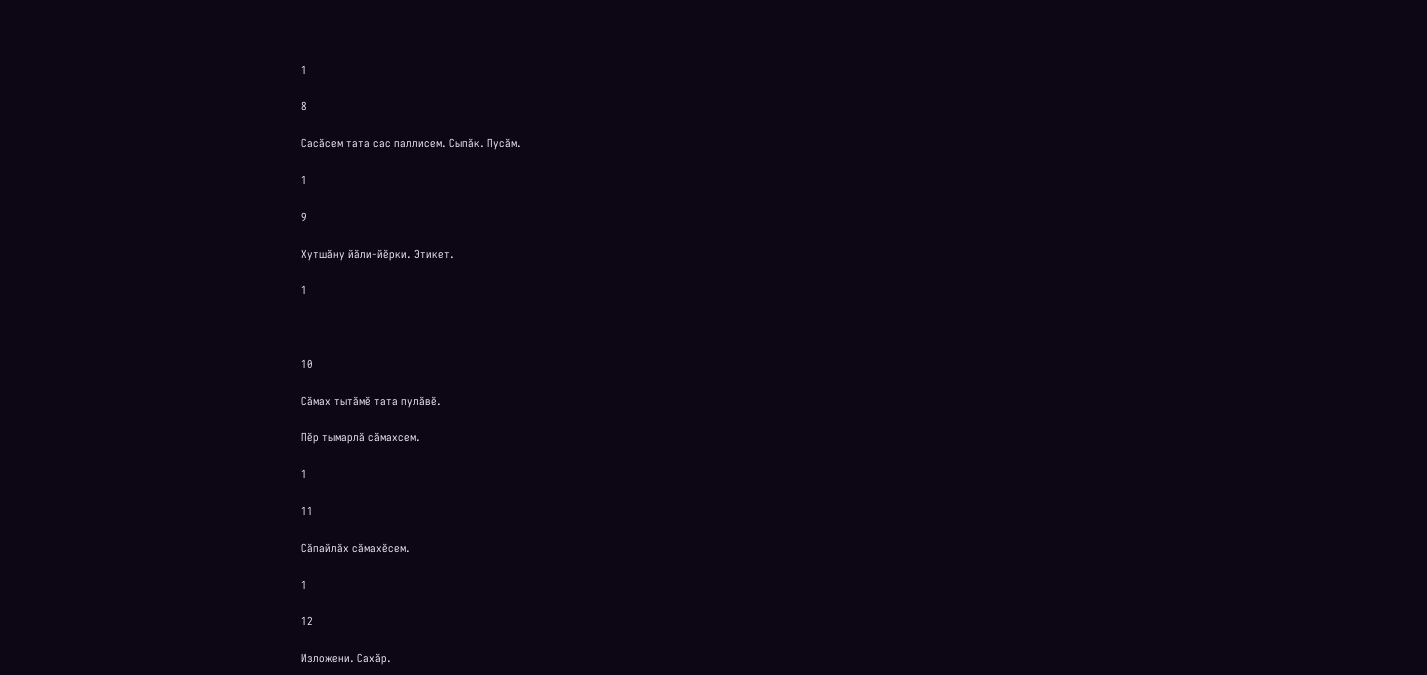1

8

Сасăсем тата сас паллисем. Сыпăк. Пусăм.

1

9

Хутшăну йăли-йĕрки. Этикет.

1



10

Сăмах тытăмĕ тата пулăвĕ.

Пĕр тымарлă сăмахсем.

1

11

Сăпайлăх сăмахĕсем.

1

12

Изложени. Сахăр.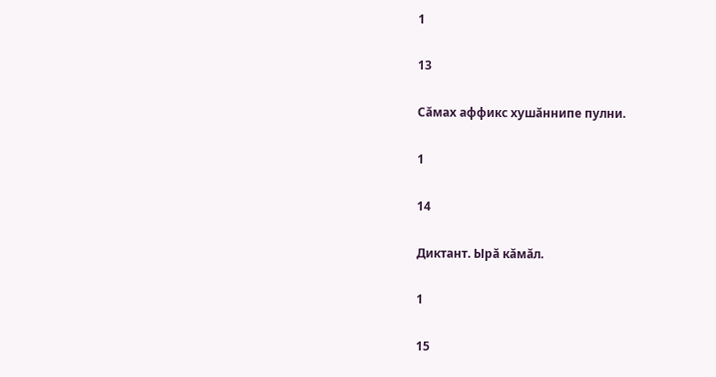1

13

Сăмах аффикс хушăннипе пулни.

1

14

Диктант. Ырă кăмăл.

1

15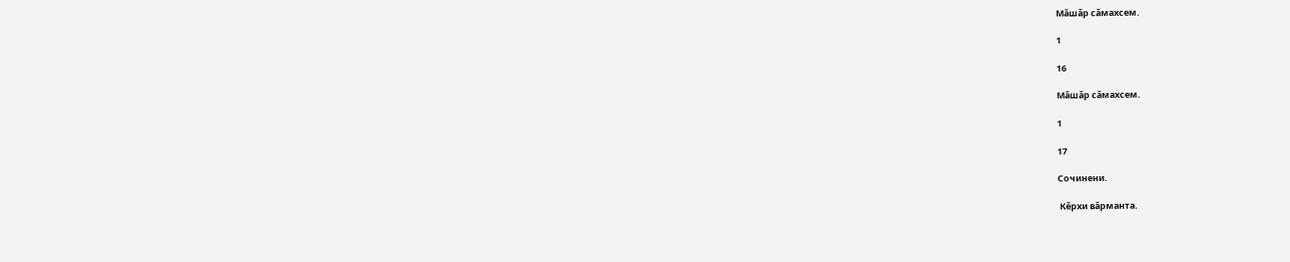Мăшăр сăмахсем.

1

16

Мăшăр сăмахсем.

1

17

Сочинени.

 Кĕрхи вăрманта.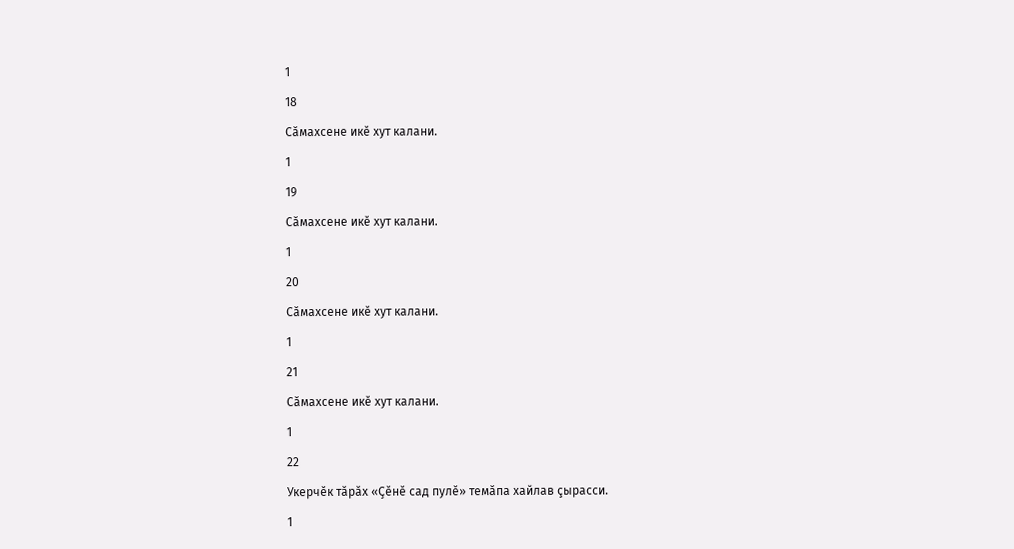1

18

Сăмахсене икĕ хут калани.

1

19

Сăмахсене икĕ хут калани.

1

20

Сăмахсене икĕ хут калани.

1

21

Сăмахсене икĕ хут калани.

1

22

Укерчĕк тăрăх «Ҫĕнĕ сад пулĕ» темăпа хайлав çырасси.

1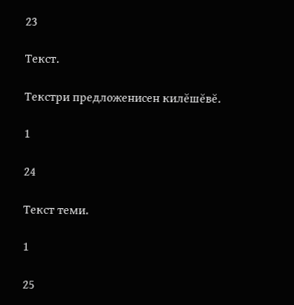23

Текст.

Текстри предложенисен килĕшĕвĕ.

1

24

Текст теми.

1

25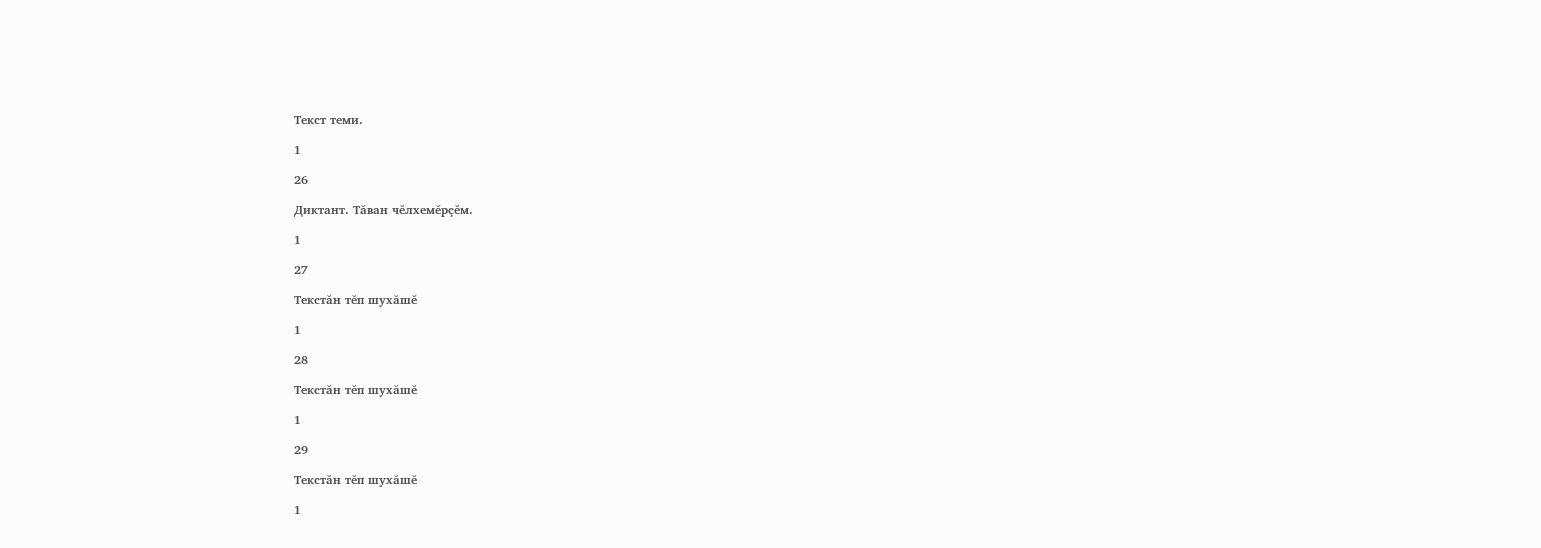Текст теми.

1

26

Диктант. Тăван чĕлхемĕрçĕм.

1

27

Текстăн тĕп шухăшĕ

1

28

Текстăн тĕп шухăшĕ

1

29

Текстăн тĕп шухăшĕ

1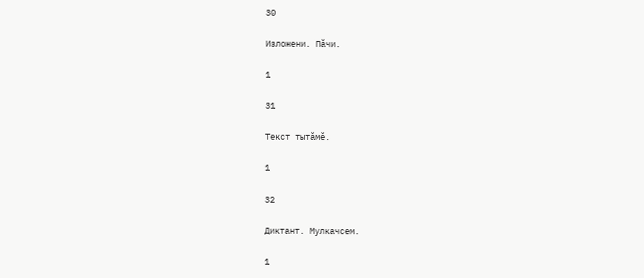30

Изложени. Пăчи.

1

31

Текст тытăмĕ.

1

32

Диктант. Мулкачсем.

1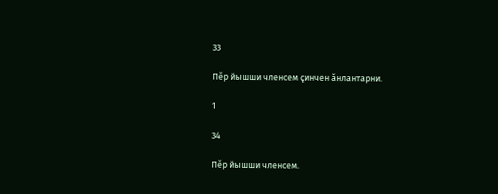33

Пĕр йышши членсем çинчен ăнлантарни.

1

34

Пĕр йышши членсем.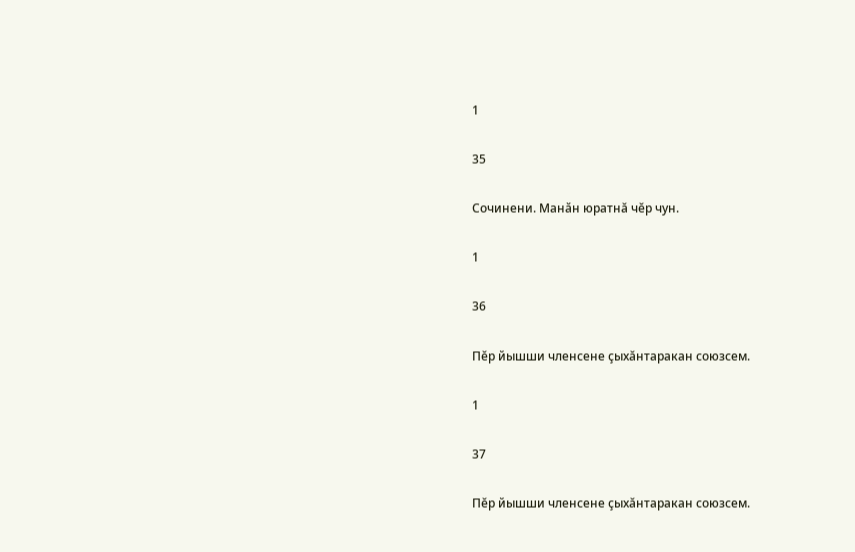1

35

Сочинени. Манӑн юратнă чĕр чун.

1

36

Пĕр йышши членсене çыхăнтаракан союзсем.

1

37

Пĕр йышши членсене çыхăнтаракан союзсем.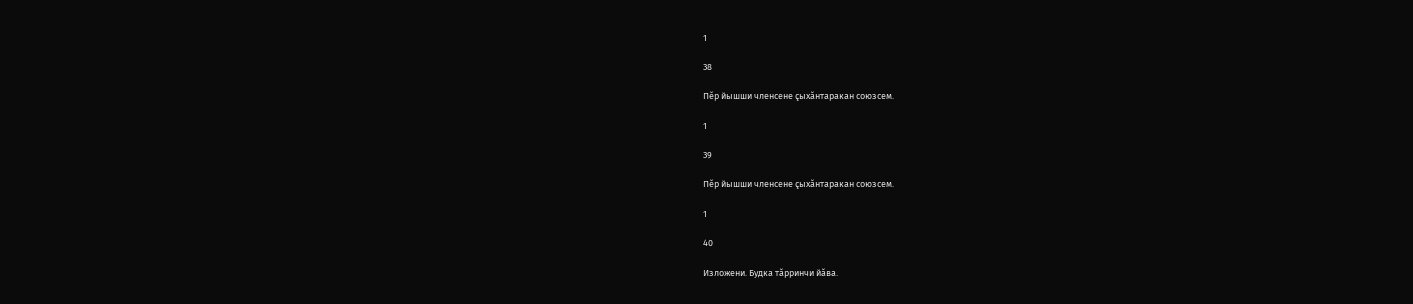1

38

Пĕр йышши членсене çыхăнтаракан союзсем.

1

39

Пĕр йышши членсене çыхăнтаракан союзсем.

1

40

Изложени. Будка тăрринчи йăва.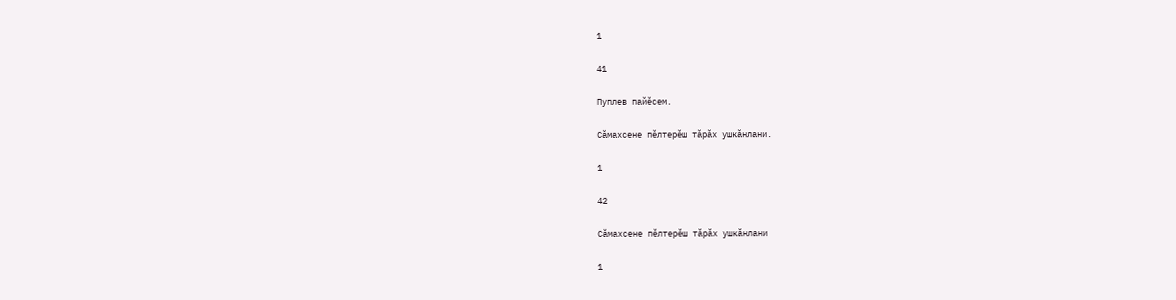1

41

Пуплев пайĕсем.

Сăмахсене пĕлтерĕш тăрăх ушкăнлани.

1

42

Сăмахсене пĕлтерĕш тăрăх ушкăнлани

1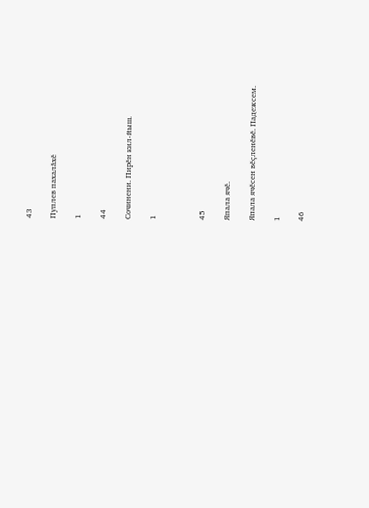43

Пуплев пахалăхĕ

1

44

Сочинени. Пирĕн кил-йыш.

1



45

Япала ячĕ.

Япала ячĕсен вĕçленĕвĕ. Падежсем.

1

46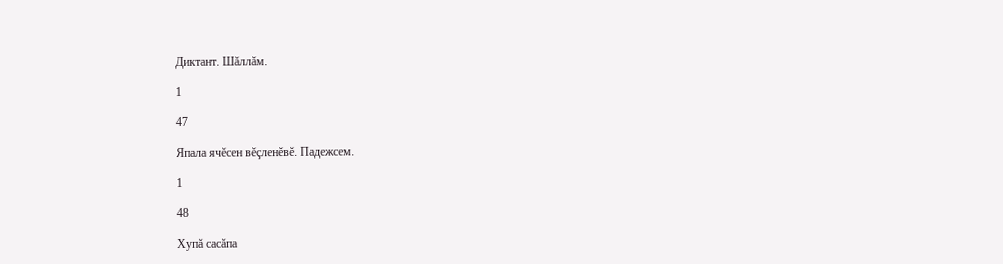Диктант. Шăллăм.

1

47

Япала ячĕсен вĕçленĕвĕ. Падежсем.

1

48

Хупă сасăпа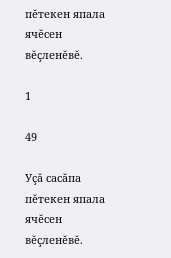пĕтекен япала ячĕсен вĕçленĕвĕ.

1

49

Уçă сасăпа пĕтекен япала ячĕсен вĕçленĕвĕ.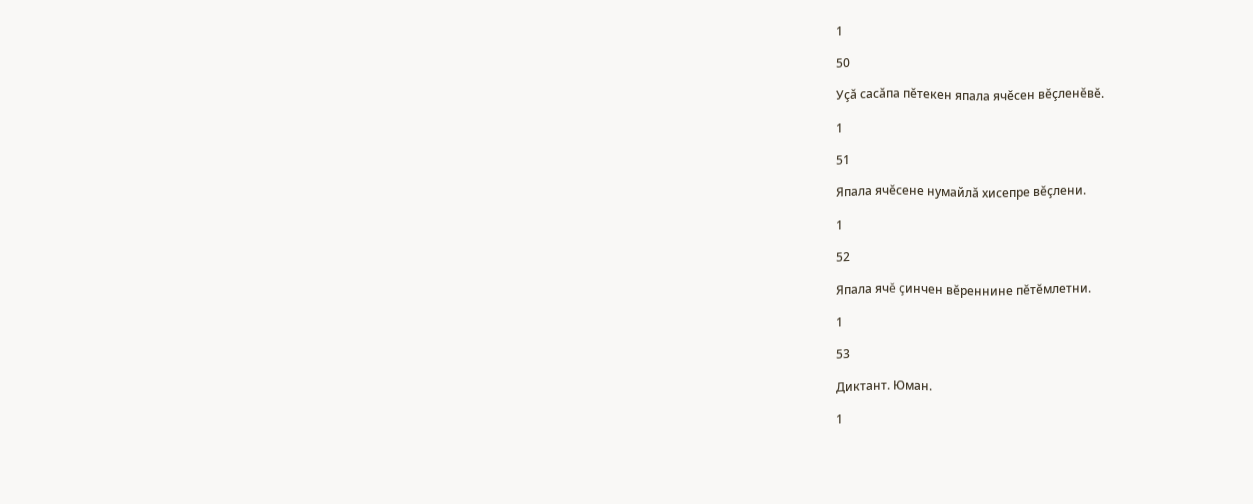1

50

Уçă сасăпа пĕтекен япала ячĕсен вĕçленĕвĕ.

1

51

Япала ячĕсене нумайлă хисепре вĕçлени.

1

52

Япала ячĕ çинчен вĕреннине пĕтĕмлетни.

1

53

Диктант. Юман.

1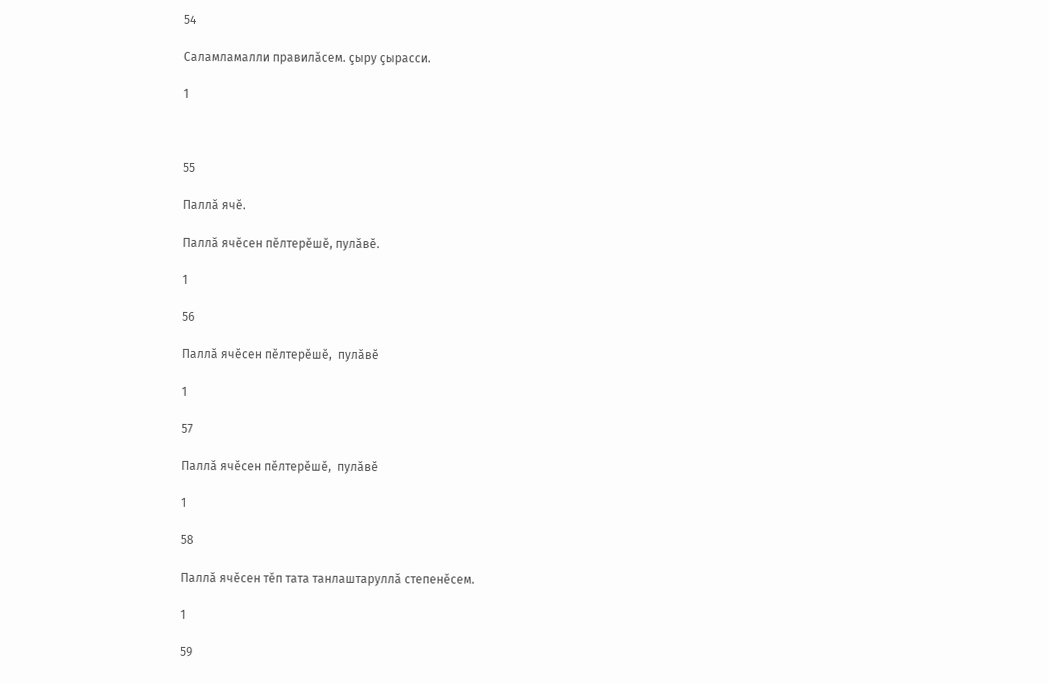54

Саламламалли правилăсем. çыру çырасси.

1



55

Паллă ячĕ.

Паллă ячĕсен пĕлтерĕшĕ, пулăвĕ.

1

56

Паллă ячĕсен пĕлтерĕшĕ,  пулăвĕ

1

57

Паллă ячĕсен пĕлтерĕшĕ,  пулăвĕ

1

58

Паллă ячĕсен тĕп тата танлаштаруллă степенĕсем.

1

59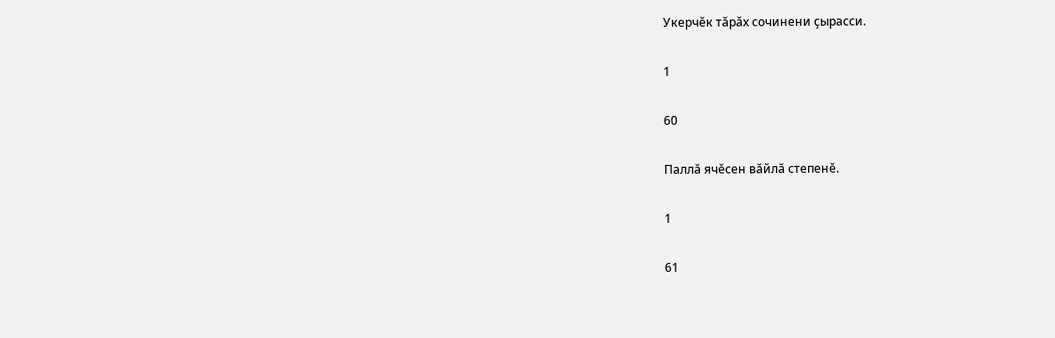Укерчĕк тăрăх сочинени çырасси.

1

60

Паллă ячĕсен вăйлă степенĕ.

1

61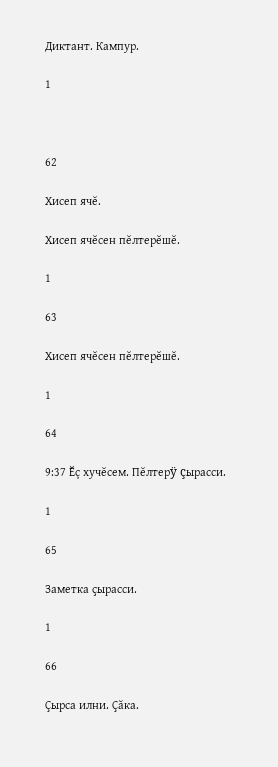Диктант. Кампур.

1



62

Хисеп ячĕ.

Хисеп ячĕсен пĕлтерĕшĕ.

1

63

Хисеп ячĕсен пĕлтерĕшĕ.

1

64

9:37 Ӗç хучĕсем. Пĕлтерÿ çырасси.

1

65

Заметка ҫырасси.

1

66

Ҫырса илни. Ҫăка.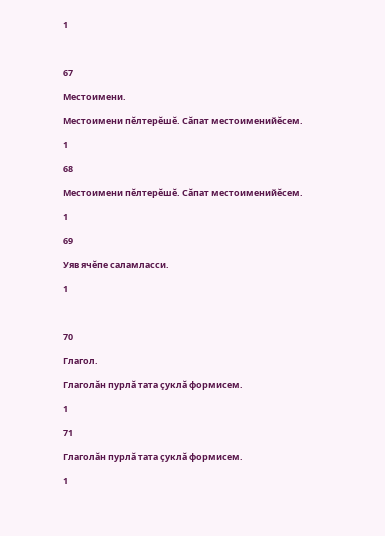1



67

Местоимени.

Местоимени пĕлтерĕшĕ. Сăпат местоименийĕсем.

1

68

Местоимени пĕлтерĕшĕ. Сăпат местоименийĕсем.

1

69

Уяв ячĕпе саламласси.

1



70

Глагол.

Глаголăн пурлă тата çуклă формисем.

1

71

Глаголăн пурлă тата çуклă формисем.

1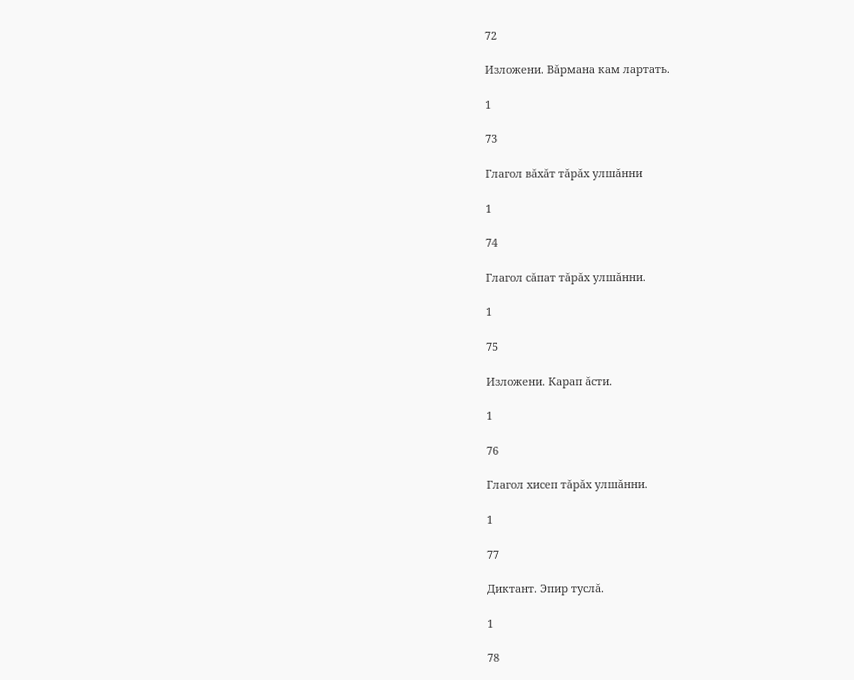72

Изложени. Вăрмана кам лартать.

1

73

Глагол вăхăт тăрăх улшăнни

1

74

Глагол сăпат тăрăх улшăнни.

1

75

Изложени. Карап ăсти.

1

76

Глагол хисеп тăрăх улшăнни.

1

77

Диктант. Эпир туслă.

1

78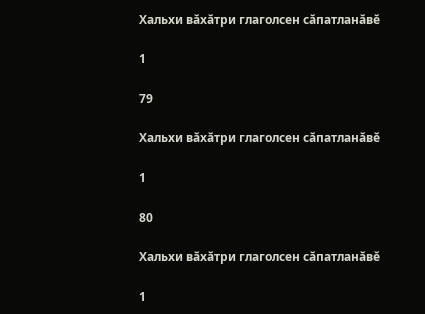Хальхи вăхăтри глаголсен сăпатланăвĕ

1

79

Хальхи вăхăтри глаголсен сăпатланăвĕ

1

80

Хальхи вăхăтри глаголсен сăпатланăвĕ

1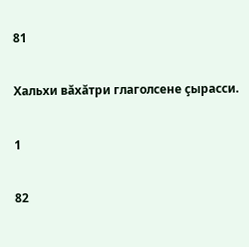81

Хальхи вăхăтри глаголсене çырасси.

1

82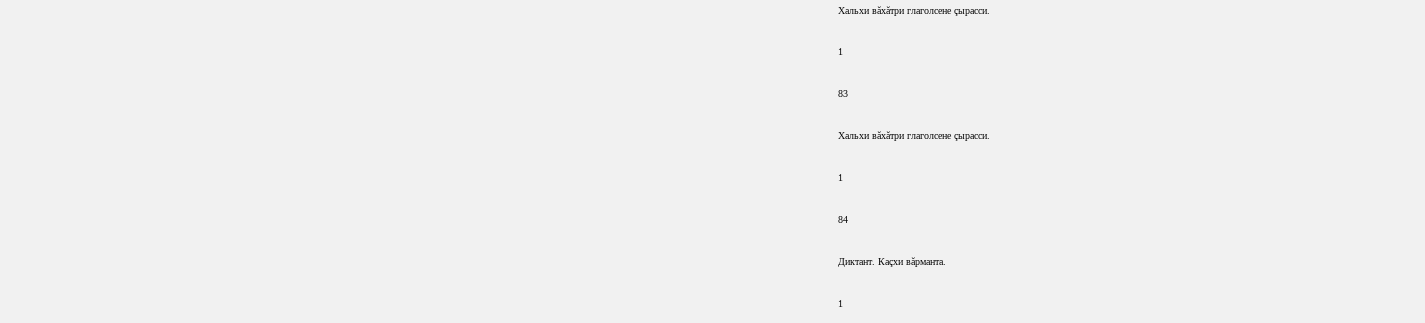Хальхи вăхăтри глаголсене çырасси.

1

83

Хальхи вăхăтри глаголсене çырасси.

1

84

Диктант. Каçхи вăрманта.

1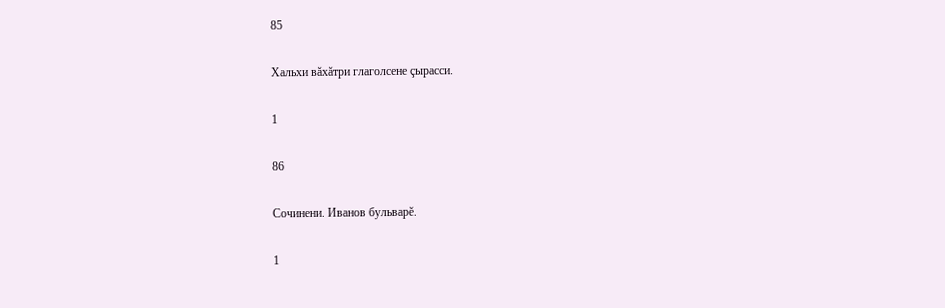85

Хальхи вăхăтри глаголсене çырасси.

1

86

Сочинени. Иванов бульварĕ.

1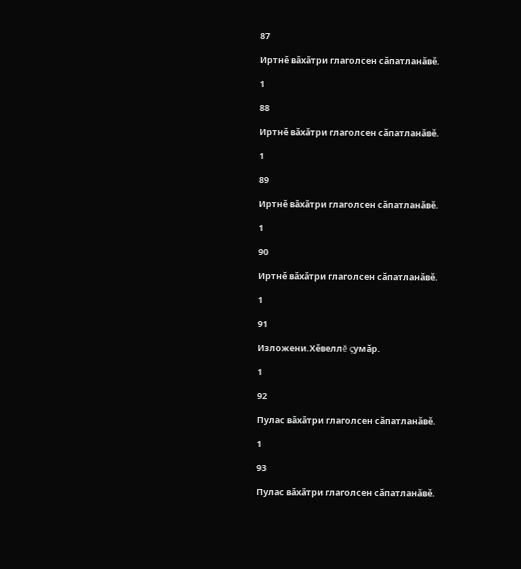87

Иртнĕ вăхăтри глаголсен сăпатланăвĕ.

1

88

Иртнĕ вăхăтри глаголсен сăпатланăвĕ.

1

89

Иртнĕ вăхăтри глаголсен сăпатланăвĕ.

1

90

Иртнĕ вăхăтри глаголсен сăпатланăвĕ.

1

91

Изложени.Хĕвеллĕ çумăр.

1

92

Пулас вăхăтри глаголсен сăпатланăвĕ.

1

93

Пулас вăхăтри глаголсен сăпатланăвĕ.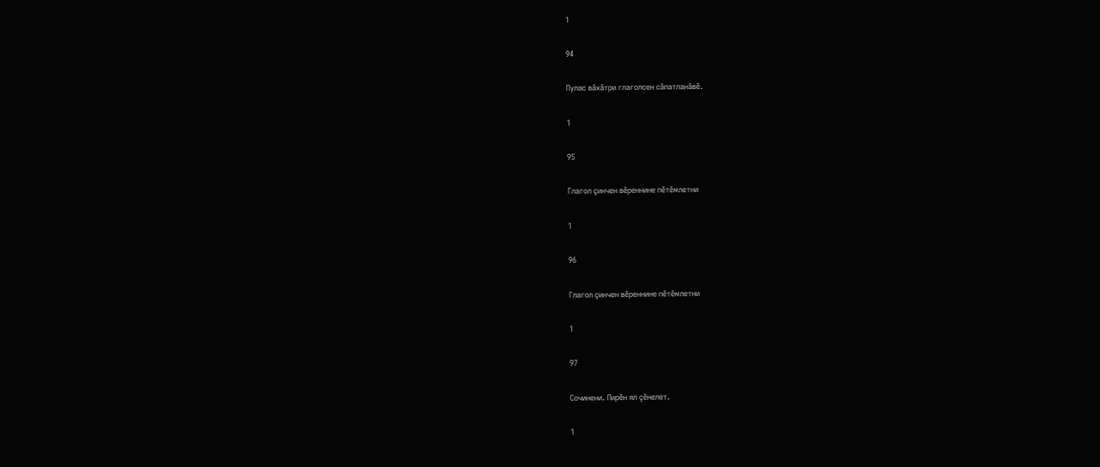1

94

Пулас вăхăтри глаголсен сăпатланăвĕ.

1

95

Глагол çинчен вĕреннине пĕтĕмлетни

1

96

Глагол çинчен вĕреннине пĕтĕмлетни

1

97

Сочинени. Пирĕн ял çĕнелет.

1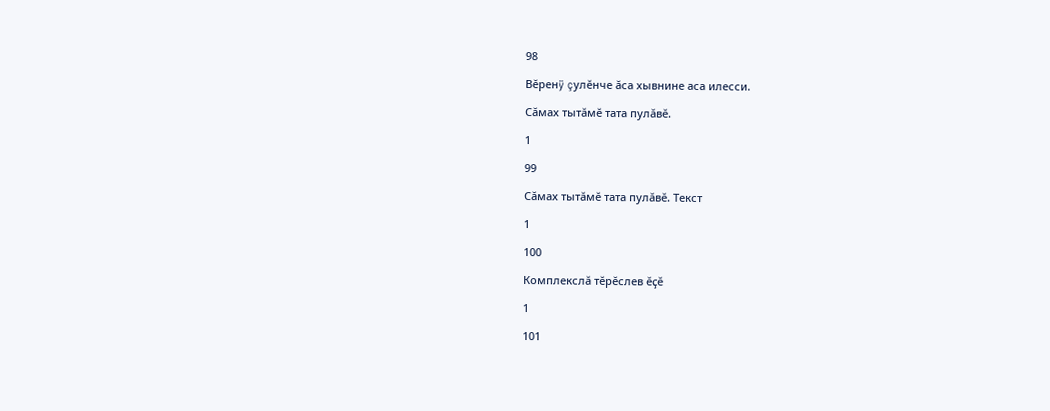98

Вĕренÿ çулĕнче ăса хывнине аса илесси.

Сăмах тытăмĕ тата пулăвĕ.

1

99

Сăмах тытăмĕ тата пулăвĕ. Текст

1

100

Комплекслă тĕрĕслев ĕҫĕ

1

101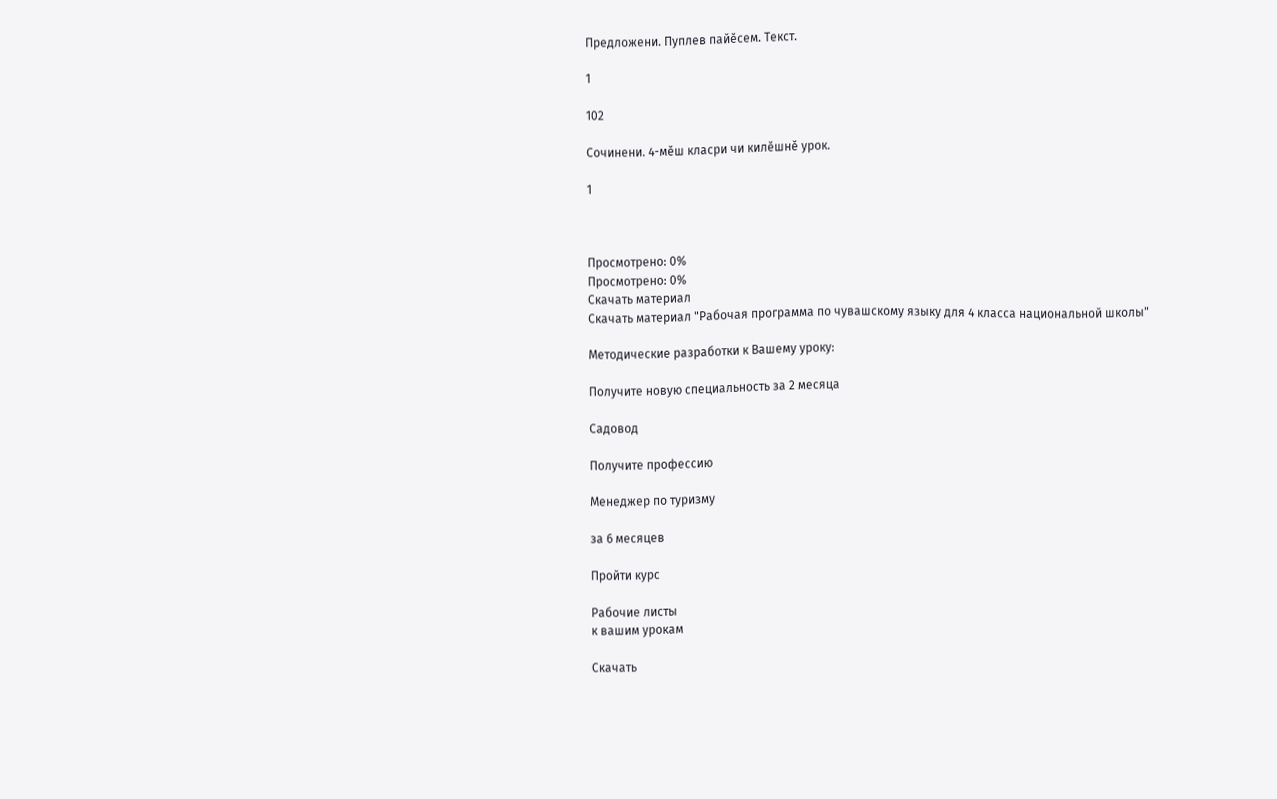Предложени. Пуплев пайĕсем. Текст.

1

102

Сочинени. 4-мĕш класри чи килĕшнĕ урок.

1



Просмотрено: 0%
Просмотрено: 0%
Скачать материал
Скачать материал "Рабочая программа по чувашскому языку для 4 класса национальной школы"

Методические разработки к Вашему уроку:

Получите новую специальность за 2 месяца

Садовод

Получите профессию

Менеджер по туризму

за 6 месяцев

Пройти курс

Рабочие листы
к вашим урокам

Скачать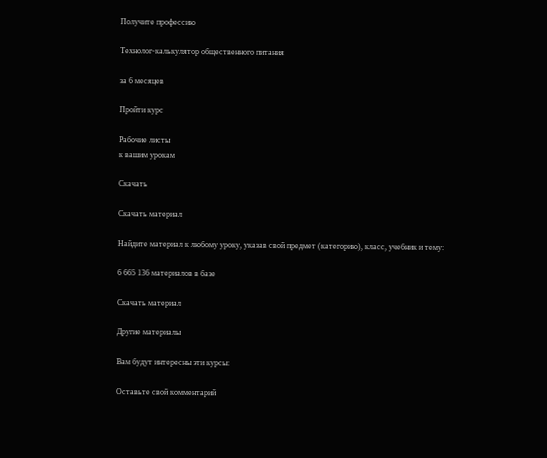Получите профессию

Технолог-калькулятор общественного питания

за 6 месяцев

Пройти курс

Рабочие листы
к вашим урокам

Скачать

Скачать материал

Найдите материал к любому уроку, указав свой предмет (категорию), класс, учебник и тему:

6 665 136 материалов в базе

Скачать материал

Другие материалы

Вам будут интересны эти курсы:

Оставьте свой комментарий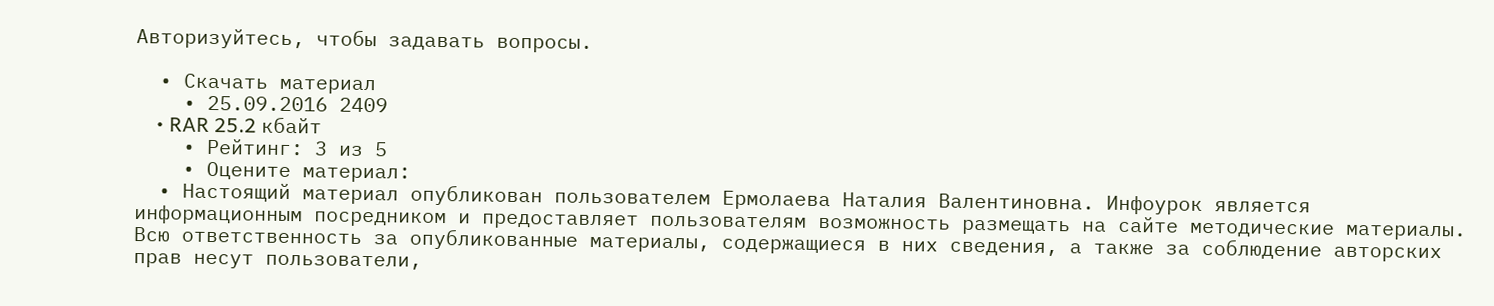Авторизуйтесь, чтобы задавать вопросы.

  • Скачать материал
    • 25.09.2016 2409
    • RAR 25.2 кбайт
    • Рейтинг: 3 из 5
    • Оцените материал:
  • Настоящий материал опубликован пользователем Ермолаева Наталия Валентиновна. Инфоурок является информационным посредником и предоставляет пользователям возможность размещать на сайте методические материалы. Всю ответственность за опубликованные материалы, содержащиеся в них сведения, а также за соблюдение авторских прав несут пользователи,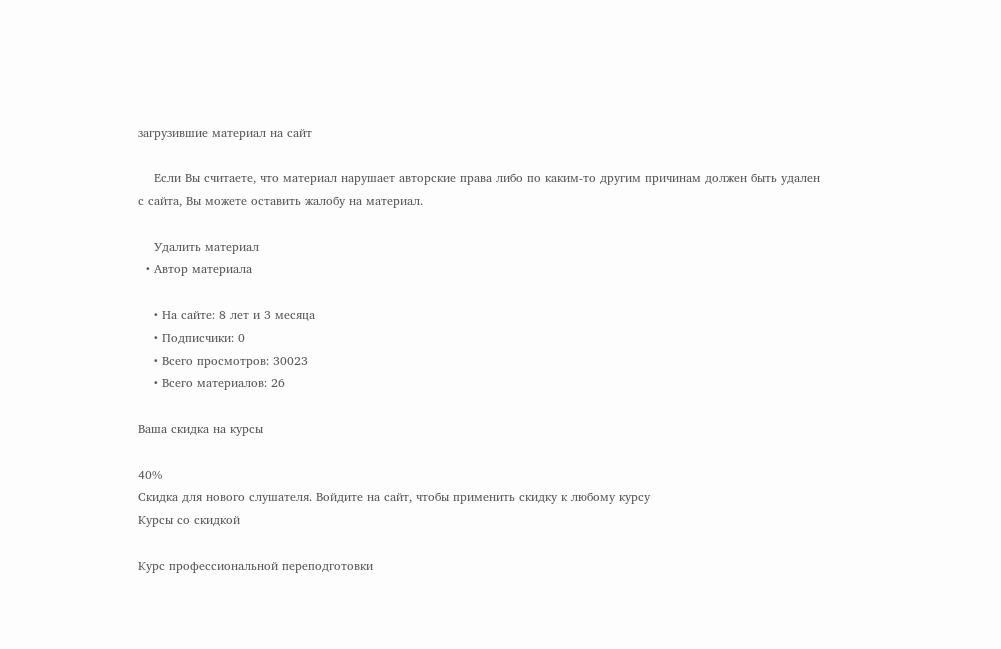загрузившие материал на сайт

    Если Вы считаете, что материал нарушает авторские права либо по каким-то другим причинам должен быть удален с сайта, Вы можете оставить жалобу на материал.

    Удалить материал
  • Автор материала

    • На сайте: 8 лет и 3 месяца
    • Подписчики: 0
    • Всего просмотров: 30023
    • Всего материалов: 26

Ваша скидка на курсы

40%
Скидка для нового слушателя. Войдите на сайт, чтобы применить скидку к любому курсу
Курсы со скидкой

Курс профессиональной переподготовки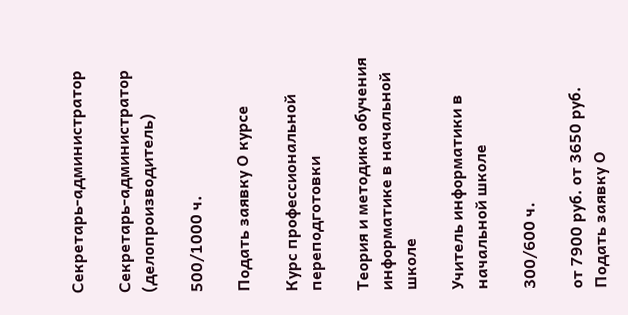Секретарь-администратор

Секретарь-администратор (делопроизводитель)

500/1000 ч.

Подать заявку О курсе

Курс профессиональной переподготовки

Теория и методика обучения информатике в начальной школе

Учитель информатики в начальной школе

300/600 ч.

от 7900 руб. от 3650 руб.
Подать заявку О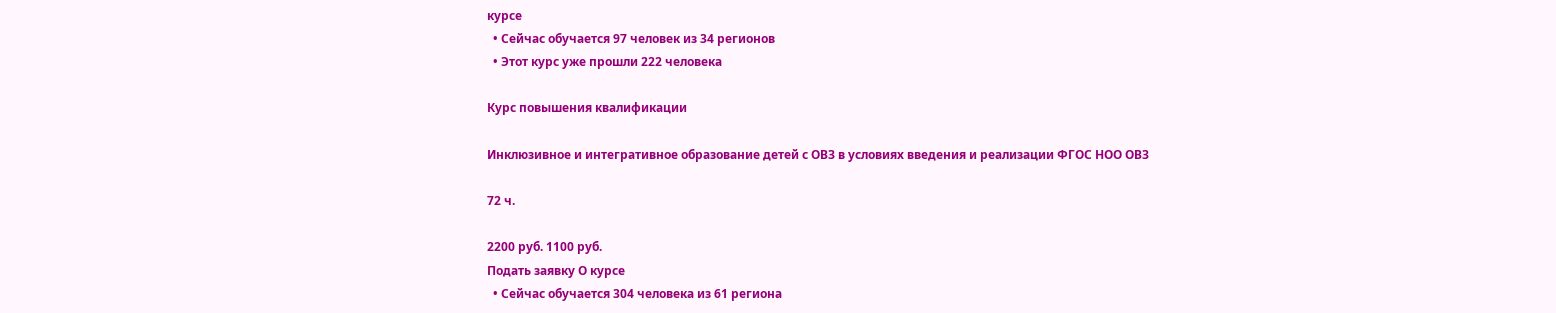курсе
  • Сейчас обучается 97 человек из 34 регионов
  • Этот курс уже прошли 222 человека

Курс повышения квалификации

Инклюзивное и интегративное образование детей с ОВЗ в условиях введения и реализации ФГОС НОО ОВЗ

72 ч.

2200 руб. 1100 руб.
Подать заявку О курсе
  • Сейчас обучается 304 человека из 61 региона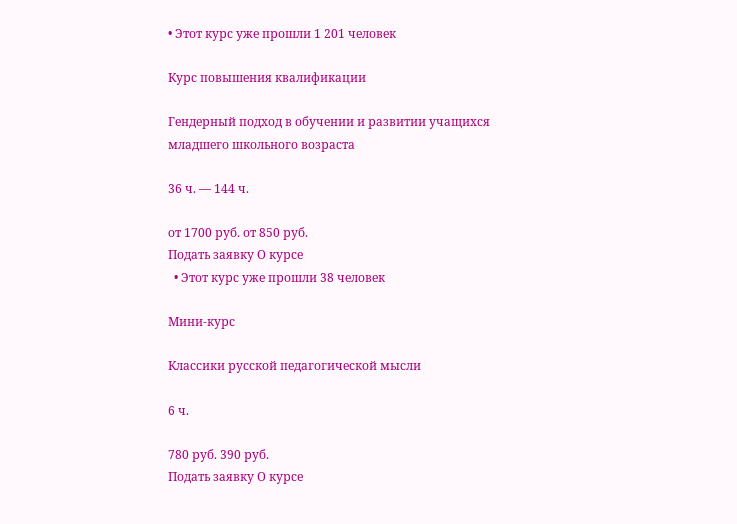• Этот курс уже прошли 1 201 человек

Курс повышения квалификации

Гендерный подход в обучении и развитии учащихся младшего школьного возраста

36 ч. — 144 ч.

от 1700 руб. от 850 руб.
Подать заявку О курсе
  • Этот курс уже прошли 38 человек

Мини-курс

Классики русской педагогической мысли

6 ч.

780 руб. 390 руб.
Подать заявку О курсе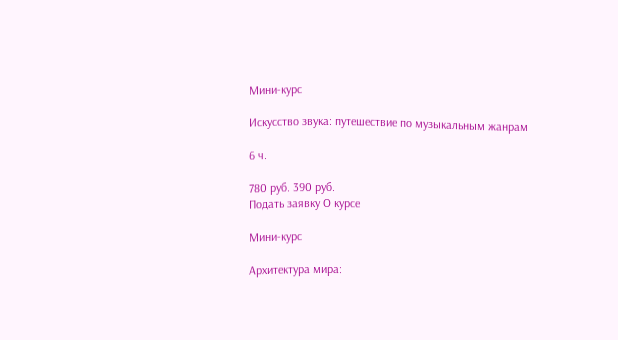Мини-курс

Искусство звука: путешествие по музыкальным жанрам

6 ч.

780 руб. 390 руб.
Подать заявку О курсе

Мини-курс

Архитектура мира: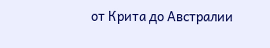от Крита до Австралии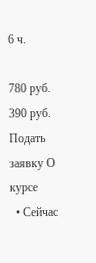6 ч.

780 руб. 390 руб.
Подать заявку О курсе
  • Сейчас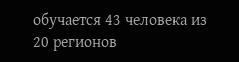обучается 43 человека из 20 регионов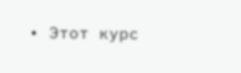• Этот курс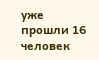уже прошли 16 человек